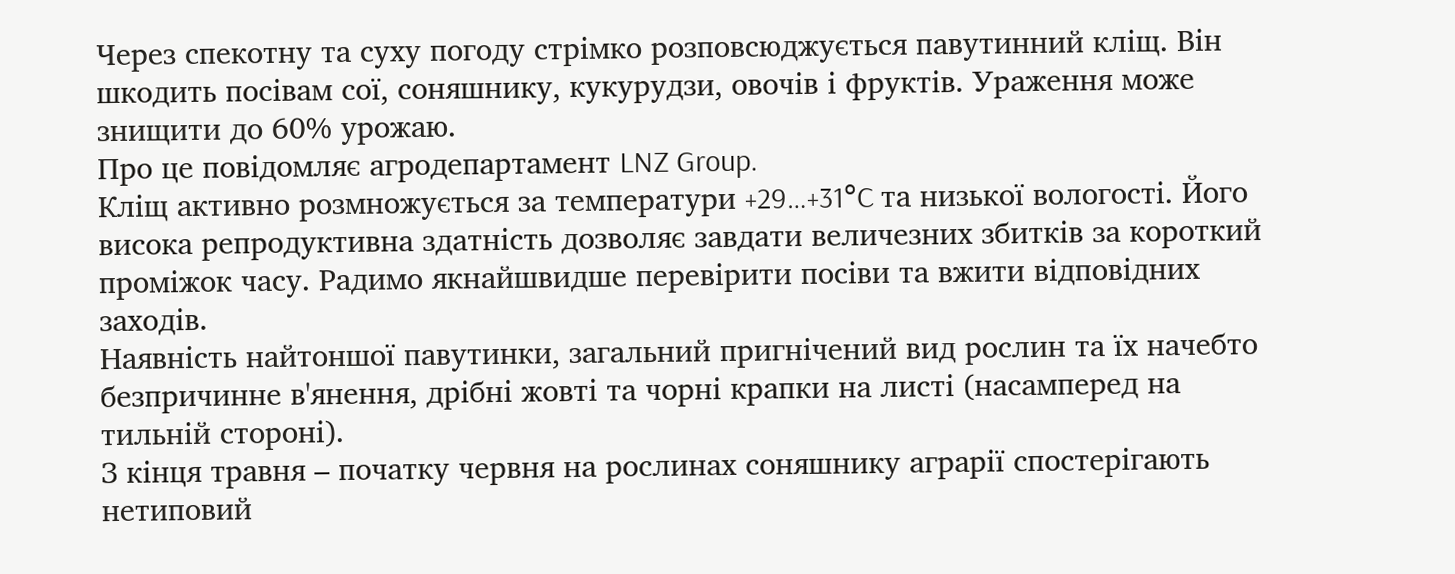Через спекотну та суху погоду стрімко розповсюджується павутинний кліщ. Він шкодить посівам сої, соняшнику, кукурудзи, овочів і фруктів. Ураження може знищити до 60% урожаю.
Про це повідомляє агродепартамент LNZ Group.
Кліщ активно розмножується за температури +29…+31°C та низької вологості. Його висока репродуктивна здатність дозволяє завдати величезних збитків за короткий проміжок часу. Радимо якнайшвидше перевірити посіви та вжити відповідних заходів.
Наявність найтоншої павутинки, загальний пригнічений вид рослин та їх начебто безпричинне в'янення, дрібні жовті та чорні крапки на листі (насамперед на тильній стороні).
З кінця травня – початку червня на рослинах соняшнику аграрії спостерігають нетиповий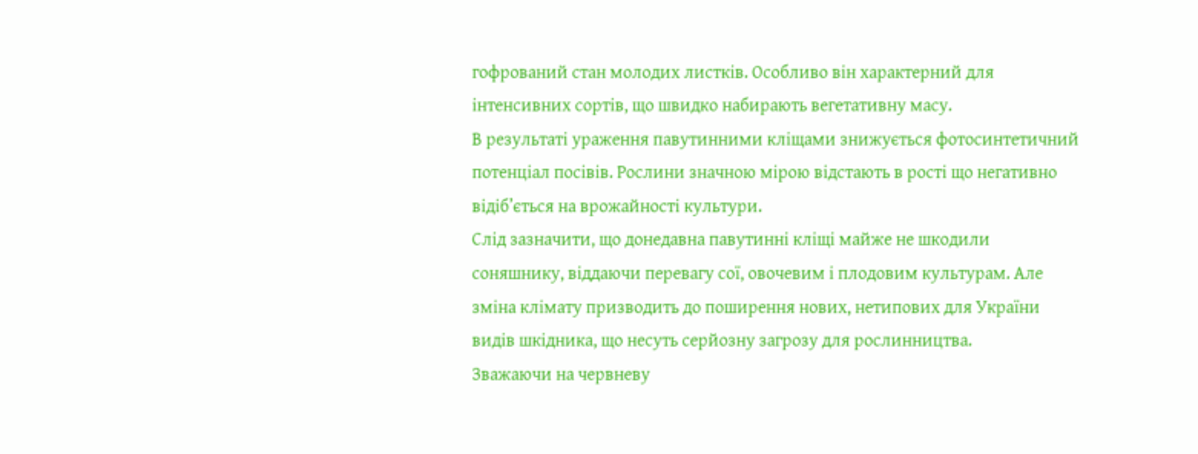гофрований стан молодих листків. Особливо він характерний для інтенсивних сортів, що швидко набирають вегетативну масу.
В результаті ураження павутинними кліщами знижується фотосинтетичний потенціал посівів. Рослини значною мірою відстають в рості що негативно відіб’ється на врожайності культури.
Слід зазначити, що донедавна павутинні кліщі майже не шкодили соняшнику, віддаючи перевагу сої, овочевим і плодовим культурам. Але зміна клімату призводить до поширення нових, нетипових для України видів шкідника, що несуть серйозну загрозу для рослинництва.
Зважаючи на червневу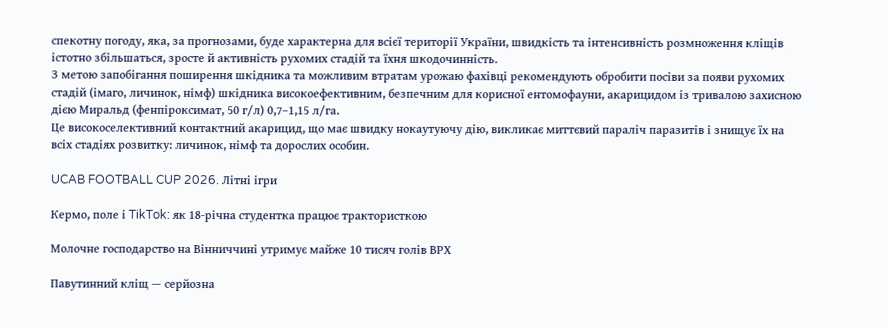спекотну погоду, яка, за прогнозами, буде характерна для всієї території України, швидкість та інтенсивність розмноження кліщів істотно збільшаться, зросте й активність рухомих стадій та їхня шкодочинність.
З метою запобігання поширення шкідника та можливим втратам урожаю фахівці рекомендують обробити посіви за появи рухомих стадій (імаго, личинок, німф) шкідника високоефективним, безпечним для корисної ентомофауни, акарицидом із тривалою захисною дією Миральд (фенпіроксимат, 50 г/л) 0,7–1,15 л/га.
Це високоселективний контактний акарицид, що має швидку нокаутуючу дію, викликає миттєвий параліч паразитів і знищує їх на всіх стадіях розвитку: личинок, німф та дорослих особин.

UCAB FOOTBALL CUP 2026. Літні ігри

Кермо, поле і TikTok: як 18-річна студентка працює трактористкою

Молочне господарство на Вінниччині утримує майже 10 тисяч голів ВРХ

Павутинний кліщ — серйозна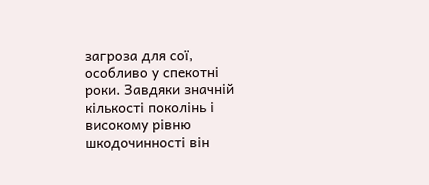загроза для сої, особливо у спекотні роки. Завдяки значній кількості поколінь і високому рівню шкодочинності він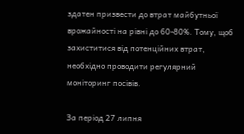здатен призвести до втрат майбутньої врожайності на рівні до 60-80%. Тому, щоб захиститися від потенційних втрат, необхідно проводити регулярний моніторинг посівів.

За період 27 липня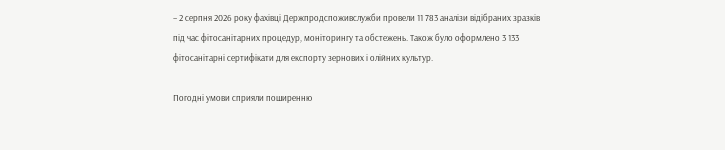– 2 серпня 2026 року фахівці Держпродспоживслужби провели 11 783 аналізи відібраних зразків під час фітосанітарних процедур, моніторингу та обстежень. Також було оформлено 3 133 фітосанітарні сертифікати для експорту зернових і олійних культур.

Погодні умови сприяли поширенню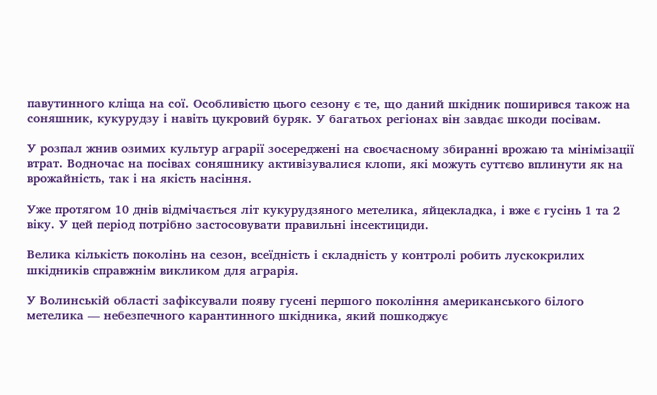павутинного кліща на сої. Особливістю цього сезону є те, що даний шкідник поширився також на соняшник, кукурудзу і навіть цукровий буряк. У багатьох регіонах він завдає шкоди посівам.

У розпал жнив озимих культур аграрії зосереджені на своєчасному збиранні врожаю та мінімізації втрат. Водночас на посівах соняшнику активізувалися клопи, які можуть суттєво вплинути як на врожайність, так і на якість насіння.

Уже протягом 10 днів відмічається літ кукурудзяного метелика, яйцекладка, і вже є гусінь 1 та 2 віку. У цей період потрібно застосовувати правильні інсектициди.

Велика кількість поколінь на сезон, всеїдність і складність у контролі робить лускокрилих шкідників справжнім викликом для аграрія.

У Волинській області зафіксували появу гусені першого покоління американського білого метелика — небезпечного карантинного шкідника, який пошкоджує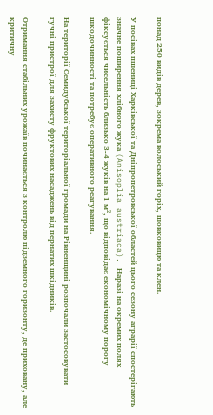понад 250 видів дерев, зокрема волоський горіх, шовковицю та клен.

У посівах пшениці Харківської та Дніпропетровської областей цього сезону аграрії спостерігають значне поширення хлібного жука (Anisoplia austriaca). Наразі на окремих полях фіксується чисельність близько 3-4 жуків на 1 м², що відповідає економічному порогу шкодочинності та потребує оперативного реагування.

На території Семидубської територіальної громади на Рівненщині розпочали застосовувати гучні пристрої для захисту фруктових насаджень від пернатих шкідників.

Отримання стабільних урожаїв починається з контролю підземного горизонту, де приховану, але критичну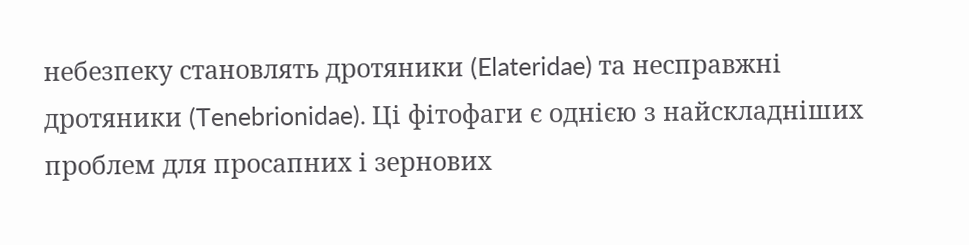небезпеку становлять дротяники (Elateridae) та несправжні дротяники (Tenebrionidae). Ці фітофаги є однією з найскладніших проблем для просапних і зернових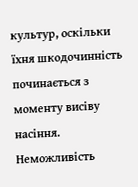культур, оскільки їхня шкодочинність починається з моменту висіву насіння. Неможливість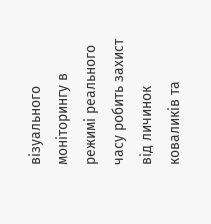візуального моніторингу в режимі реального часу робить захист від личинок коваликів та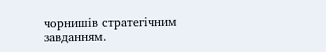чорнишів стратегічним завданням.